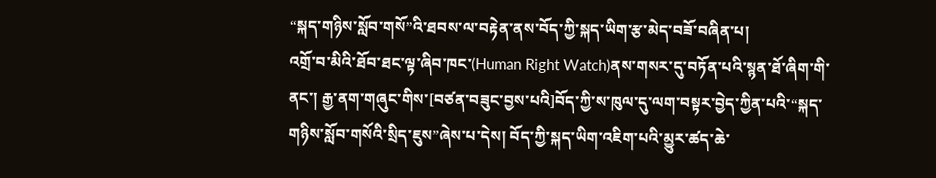“སྐད་གཉིས་སློབ་གསོ”འི་ཐབས་ལ་བརྟེན་ནས་བོད་ཀྱི་སྐད་ཡིག་རྩ་མེད་བཟོ་བཞིན་པ།
འགྲོ་བ་མིའི་ཐོབ་ཐང་ལྟ་ཞིབ་ཁང་(Human Right Watch)ནས་གསར་དུ་བཏོན་པའི་སྙན་ཐོ་ཞིག་གི་ནང་། རྒྱ་ནག་གཞུང་གིས་[བཙན་བཟུང་བྱས་པའི]བོད་ཀྱི་ས་ཁུལ་དུ་ལག་བསྟར་བྱེད་ཀྱིན་པའི་“སྐད་གཉིས་སློབ་གསོའི་སྲིད་ཇུས”ཞེས་པ་དེས། བོད་ཀྱི་སྐད་ཡིག་འཇིག་པའི་མྱུར་ཚད་ཆེ་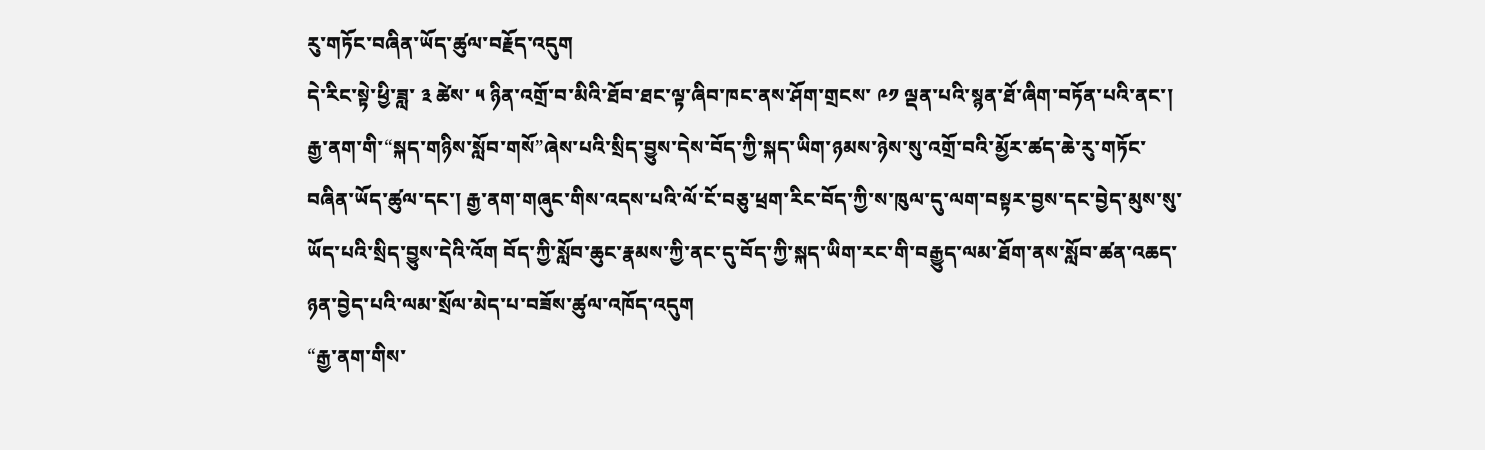རུ་གཏོང་བཞིན་ཡོད་ཚུལ་བརྗོད་འདུག
དེ་རིང་སྟེ་ཕྱི་ཟླ་ ༣ ཚེས་ ༥ ཉིན་འགྲོ་བ་མིའི་ཐོབ་ཐང་ལྟ་ཞིབ་ཁང་ནས་ཤོག་གྲངས་ ༩༡ ལྡན་པའི་སྙན་ཐོ་ཞིག་བཏོན་པའི་ནང་། རྒྱ་ནག་གི་“སྐད་གཉིས་སློབ་གསོ”ཞེས་པའི་སྲིད་བྱུས་དེས་བོད་ཀྱི་སྐད་ཡིག་ཉམས་ཉེས་སུ་འགྲོ་བའི་མྱོར་ཚད་ཆེ་རུ་གཏོང་བཞིན་ཡོད་ཚུལ་དང་། རྒྱ་ནག་གཞུང་གིས་འདས་པའི་ལོ་ངོ་བཅུ་ཕྲག་རིང་བོད་ཀྱི་ས་ཁུལ་དུ་ལག་བསྟར་བྱས་དང་བྱེད་མུས་སུ་ཡོད་པའི་སྲིད་བྱུས་དེའི་འོག བོད་ཀྱི་སློབ་ཆུང་རྣམས་ཀྱི་ནང་དུ་བོད་ཀྱི་སྐད་ཡིག་རང་གི་བརྒྱུད་ལམ་ཐོག་ནས་སློབ་ཚན་འཆད་ཉན་བྱེད་པའི་ལམ་སྲོལ་མེད་པ་བཟོས་ཚུལ་འཁོད་འདུག
“རྒྱ་ནག་གིས་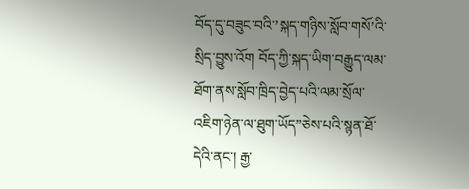བོད་དུ་བཟུང་བའི་’སྐད་གཉིས་སློབ་གསོ’འི་སྲིད་བྱུས་འོག བོད་ཀྱི་སྐད་ཡིག་བརྒྱུད་ལམ་ཐོག་ནས་སློབ་ཁྲིད་བྱེད་པའི་ལམ་སྲོལ་འཇིག་ཉེན་ལ་ཐུག་ཡོད”ཅེས་པའི་སྙན་ཐོ་དེའི་ནང་། རྒྱ་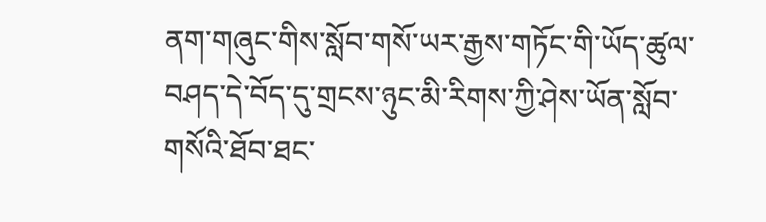ནག་གཞུང་གིས་སློབ་གསོ་ཡར་རྒྱས་གཏོང་གི་ཡོད་ཚུལ་བཤད་དེ་བོད་དུ་གྲངས་ཉུང་མི་རིགས་ཀྱི་ཤེས་ཡོན་སློབ་གསོའི་ཐོབ་ཐང་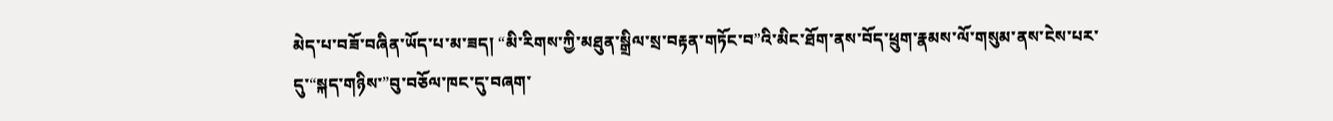མེད་པ་བཟོ་བཞིན་ཡོད་པ་མ་ཟད། “མི་རིགས་ཀྱི་མཐུན་སྒྲིལ་སྲ་བརྟན་གཏོང་བ”འི་མིང་ཐོག་ནས་བོད་ཕྲུག་རྣམས་ལོ་གསུམ་ནས་ངེས་པར་དུ་“སྐད་གཉིས་”བུ་བཅོལ་ཁང་དུ་བཞག་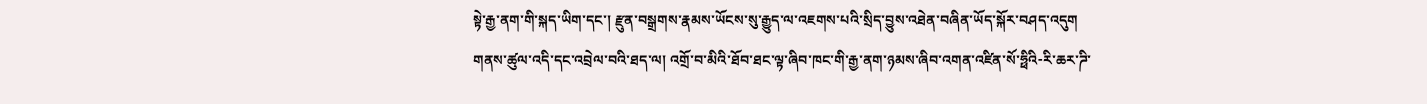སྟེ་རྒྱ་ནག་གི་སྐད་ཡིག་དང་། རྫུན་བསྒྲགས་རྣམས་ཡོངས་སུ་རྒྱུད་ལ་འཇགས་པའི་སྲིད་བྱུས་འཐེན་བཞིན་ཡོད་སྐོར་བཤད་འདུག
གནས་ཚུལ་འདི་དང་འབྲེལ་བའི་ཐད་ལ། འགྲོ་བ་མིའི་ཐོབ་ཐང་ལྟ་ཞིབ་ཁང་གི་རྒྱ་ནག་ཉམས་ཞིབ་འགན་འཛིན་སོ་ཧྥིའི-རི་ཆར་ཌི་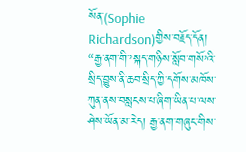སོན་(Sophie Richardson)གྱིས་བརྗོད་དོན། “རྒྱ་ནག་གི་’སྐད་གཉིས་སློབ་གསོ’འི་སྲིད་བྱུས་ནི་ཆབ་སྲིད་ཀྱི་དགོས་མཁོས་ཀུན་ནས་བསླངས་པ་ཞིག་ཡིན་པ་ལས་ཤེས་ཡོན་མ་རེད། རྒྱ་ནག་གཞུང་གིས་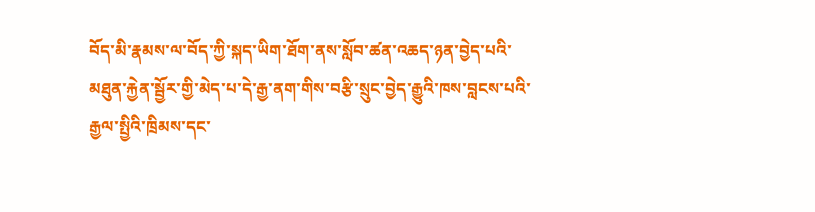བོད་མི་རྣམས་ལ་བོད་ཀྱི་སྐད་ཡིག་ཐོག་ནས་སློབ་ཚན་འཆད་ཉན་བྱེད་པའི་མཐུན་རྐྱེན་སྦྱོར་གྱི་མེད་པ་དེ་རྒྱ་ནག་གིས་བརྩི་སྲུང་བྱེད་རྒྱུའི་ཁས་བླངས་པའི་རྒྱལ་སྤྱིའི་ཁྲིམས་དང་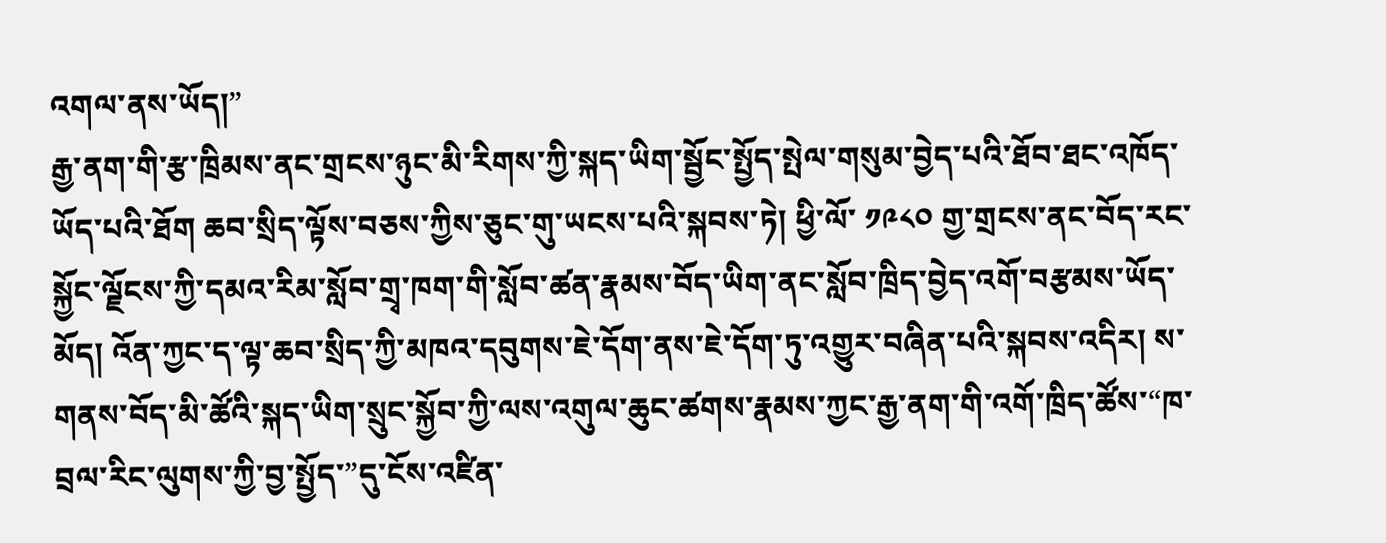འགལ་ནས་ཡོད།”
རྒྱ་ནག་གི་རྩ་ཁྲིམས་ནང་གྲངས་ཉུང་མི་རིགས་ཀྱི་སྐད་ཡིག་སྦྱོང་སྤྱོད་སྤེལ་གསུམ་བྱེད་པའི་ཐོབ་ཐང་འཁོད་ཡོད་པའི་ཐོག ཆབ་སྲིད་ལྟོས་བཅས་ཀྱིས་ཅུང་གུ་ཡངས་པའི་སྐབས་ཏེ། ཕྱི་ལོ་ ༡༩༨༠ གྱ་གྲངས་ནང་བོད་རང་སྐྱོང་ལྗོངས་ཀྱི་དམའ་རིམ་སློབ་གྲྭ་ཁག་གི་སློབ་ཚན་རྣམས་བོད་ཡིག་ནང་སློབ་ཁྲིད་བྱེད་འགོ་བརྩམས་ཡོད་མོད། འོན་ཀྱང་ད་ལྟ་ཆབ་སྲིད་ཀྱི་མཁའ་དབུགས་ཇེ་དོག་ནས་ཇེ་དོག་ཏུ་འགྱུར་བཞིན་པའི་སྐབས་འདིར། ས་གནས་བོད་མི་ཚོའི་སྐད་ཡིག་སྲུང་སྐྱོབ་ཀྱི་ལས་འགུལ་ཆུང་ཚགས་རྣམས་ཀྱང་རྒྱ་ནག་གི་འགོ་ཁྲིད་ཚོས་“ཁ་བྲལ་རིང་ལུགས་ཀྱི་བྱ་སྤྱོད་”དུ་ངོས་འཛིན་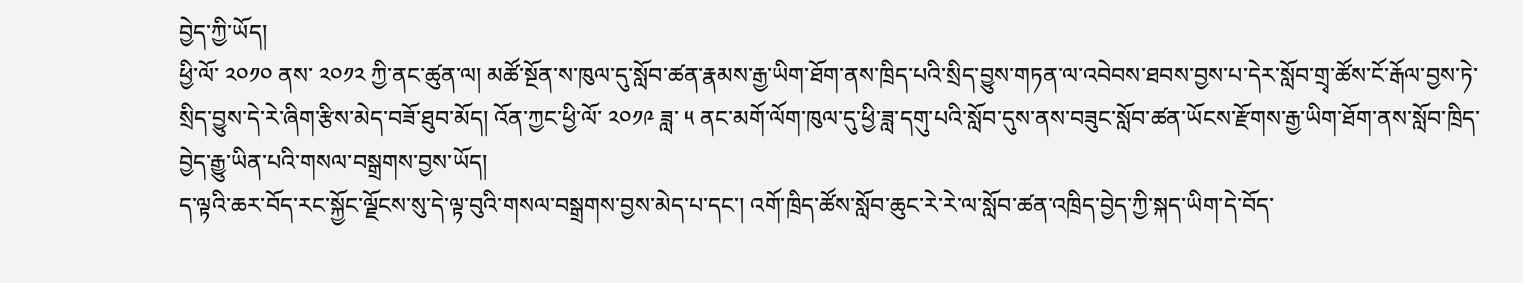བྱེད་ཀྱི་ཡོད།
ཕྱི་ལོ་ ༢༠༡༠ ནས་ ༢༠༡༢ ཀྱི་ནང་ཚུན་ལ། མཚོ་སྔོན་ས་ཁུལ་དུ་སློབ་ཚན་རྣམས་རྒྱ་ཡིག་ཐོག་ནས་ཁྲིད་པའི་སྲིད་བྱུས་གཏན་ལ་འབེབས་ཐབས་བྱས་པ་དེར་སློབ་གྲྭ་ཚོས་ངོ་རྒོལ་བྱས་ཏེ་སྲིད་བྱུས་དེ་རེ་ཞིག་རྩིས་མེད་བཟོ་ཐུབ་མོད། འོན་ཀྱང་ཕྱི་ལོ་ ༢༠༡༩ ཟླ་ ༥ ནང་མགོ་ལོག་ཁུལ་དུ་ཕྱི་ཟླ་དགུ་པའི་སློབ་དུས་ནས་བཟུང་སློབ་ཚན་ཡོངས་རྫོགས་རྒྱ་ཡིག་ཐོག་ནས་སློབ་ཁྲིད་བྱེད་རྒྱུ་ཡིན་པའི་གསལ་བསྒྲགས་བྱས་ཡོད།
ད་ལྟའི་ཆར་བོད་རང་སྐྱོང་ལྗོངས་སུ་དེ་ལྟ་བུའི་གསལ་བསྒྲགས་བྱས་མེད་པ་དང་། འགོ་ཁྲིད་ཚོས་སློབ་ཆུང་རེ་རེ་ལ་སློབ་ཚན་འཁྲིད་བྱེད་ཀྱི་སྐད་ཡིག་དེ་བོད་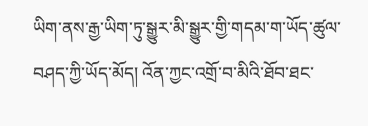ཡིག་ནས་རྒྱ་ཡིག་ཏུ་སྒྱུར་མི་སྒྱུར་གྱི་གདམ་ག་ཡོད་ཚུལ་བཤད་ཀྱི་ཡོད་མོད། འོན་ཀྱང་འགྲོ་བ་མིའི་ཐོབ་ཐང་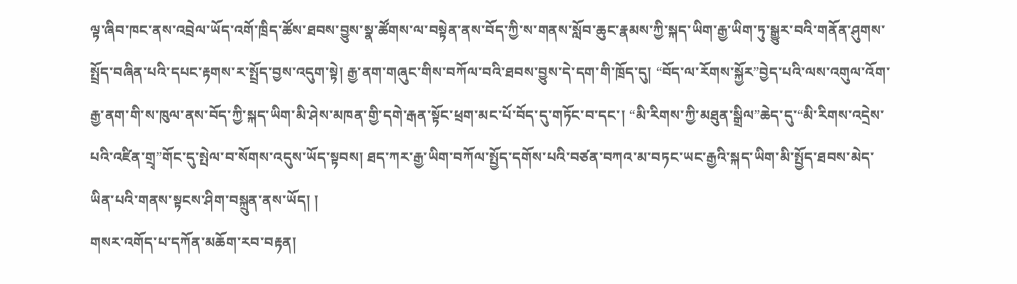ལྟ་ཞིབ་ཁང་ནས་འབྲེལ་ཡོད་འགོ་ཁྲིད་ཚོས་ཐབས་བྱུས་སྣ་ཚོགས་ལ་བསྟེན་ནས་བོད་ཀྱི་ས་གནས་སློབ་ཆུང་རྣམས་ཀྱི་སྐད་ཡིག་རྒྱ་ཡིག་ཏུ་སྒྱུར་བའི་གནོན་ཤུགས་སྤྲོད་བཞིན་པའི་དཔང་རྟགས་ར་སྤྲོད་བྱས་འདུག་སྟེ། རྒྱ་ནག་གཞུང་གིས་བཀོལ་བའི་ཐབས་བྱུས་དེ་དག་གི་ཁྲོད་དུ། “བོད་ལ་རོགས་སྐྱོར”བྱེད་པའི་ལས་འགུལ་འོག་རྒྱ་ནག་གི་ས་ཁུལ་ནས་བོད་ཀྱི་སྐད་ཡིག་མི་ཤེས་མཁན་གྱི་དགེ་རྒན་སྟོང་ཕྲག་མང་པོ་བོད་དུ་གཏོང་བ་དང་། “མི་རིགས་ཀྱི་མཐུན་སྒྲིལ”ཆེད་དུ་“མི་རིགས་འདྲེས་པའི་འཛིན་གྲྭ”གོང་དུ་སྤེལ་བ་སོགས་འདུས་ཡོད་སྟབས། ཐད་ཀར་རྒྱ་ཡིག་བཀོལ་སྤྱོད་དགོས་པའི་བཙན་བཀའ་མ་བཏང་ཡང་རྒྱའི་སྐད་ཡིག་མི་སྤྱོད་ཐབས་མེད་ཡིན་པའི་གནས་སྟངས་ཤིག་བསྐྲུན་ནས་ཡོད། །
གསར་འགོད་པ་དཀོན་མཆོག་རབ་བརྟན།